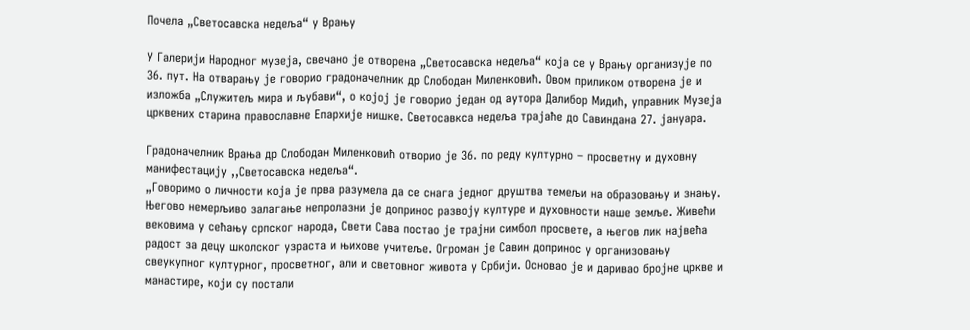Почела „Светосавска недеља“ у Врању

У Галерији Народног музеја, свечано је отворена „Светосавска недеља“ која се у Врању организује по 36. пут. На отварању је говорио градоначелник др Слободан Миленковић. Овом приликом отворена је и изложба „Служитељ мира и љубави“, о којој је говорио један од аутора Далибор Мидић, управник Музеја црквених старина православне Епархије нишке. Светосавкса недеља трајаће до Савиндана 27. јануара.

Градоначелник Врања др Слободан Миленковић отворио је 36. по реду културно – просветну и духовну манифестацију ,,Светосавска недеља“.
„Говоримо о личности која је прва разумела да се снага једног друштва темељи на образовању и знању. Његово немерљиво залагање непролазни је допринос развоју културе и духовности наше земље. Живећи вековима у сећању српског народа, Свети Сава постао је трајни симбол просвете, а његов лик највећа радост за децу школског узраста и њихове учитеље. Огроман је Савин допринос у организовању свеукупног културног, просветног, али и световног живота у Србији. Основао је и даривао бројне цркве и манастире, који су постали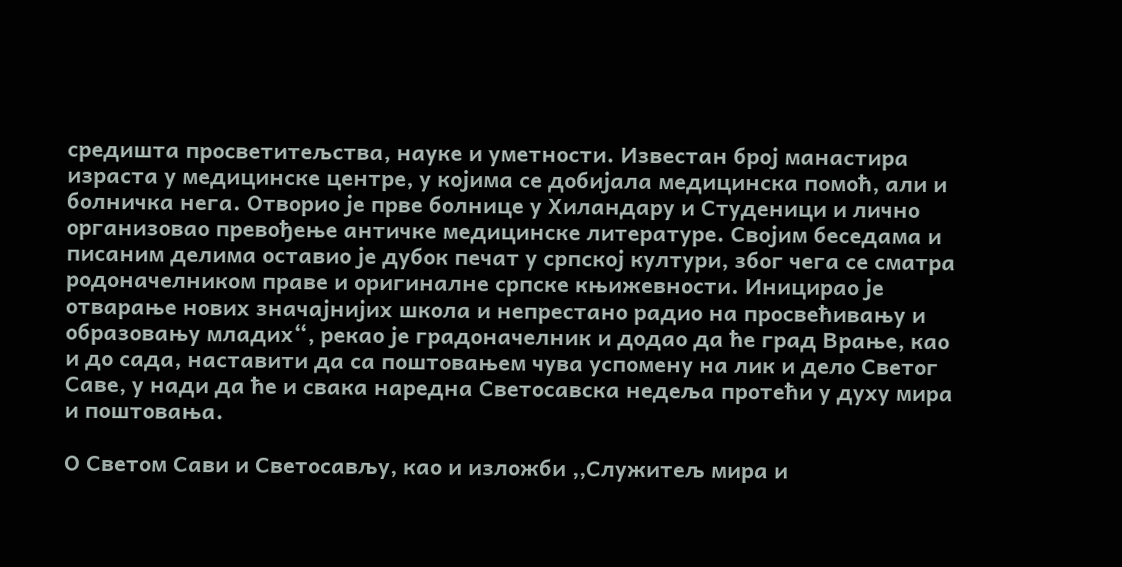средишта просветитељства, науке и уметности. Известан број манастира израста у медицинске центре, у којима се добијала медицинска помоћ, али и болничка нега. Отворио је прве болнице у Хиландару и Студеници и лично организовао превођење античке медицинске литературе. Својим беседама и писаним делима оставио је дубок печат у српској култури, због чега се сматра родоначелником праве и оригиналне српске књижевности. Иницирао је отварање нових значајнијих школа и непрестано радио на просвећивању и образовању младих“, рекао је градоначелник и додао да ће град Врање, као и до сада, наставити да са поштовањем чува успомену на лик и дело Светог Саве, у нади да ће и свака наредна Светосавска недеља протећи у духу мира и поштовања.

О Светом Сави и Светосављу, као и изложби ,,Служитељ мира и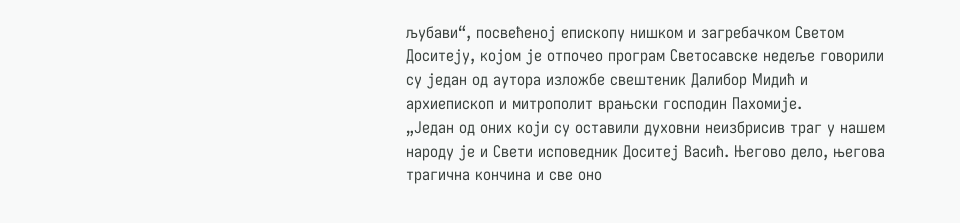љубави“, посвећеној епископу нишком и загребачком Светом Доситеју, којом је отпочео програм Светосавске недеље говорили су један од аутора изложбе свештеник Далибор Мидић и архиепископ и митрополит врањски господин Пахомије.
„Један од оних који су оставили духовни неизбрисив траг у нашем народу је и Свети исповедник Доситеј Васић. Његово дело, његова трагична кончина и све оно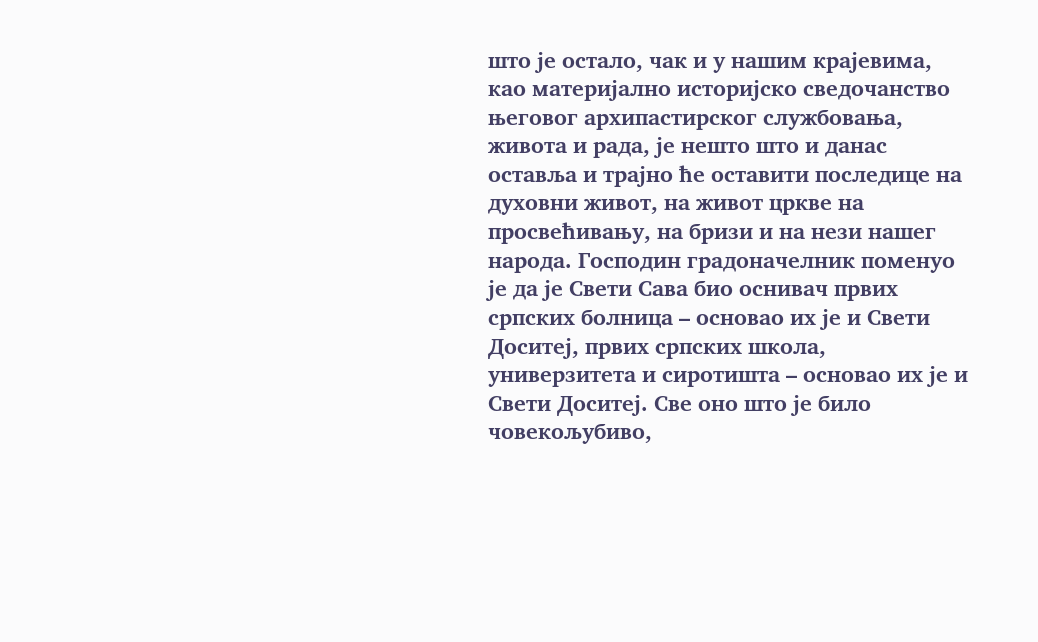што је остало, чак и у нашим крајевима, као материјално историјско сведочанство његовог архипастирског службовања, живота и рада, је нешто што и данас оставља и трајно ће оставити последице на духовни живот, на живот цркве на просвећивању, на бризи и на нези нашег народа. Господин градоначелник поменуо је да је Свети Сава био оснивач првих српских болница – основао их је и Свети Доситеј, првих српских школа, универзитета и сиротишта – основао их је и Свети Доситеј. Све оно што је било човекољубиво,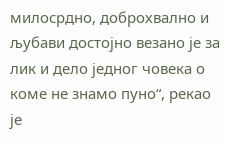милосрдно, доброхвално и љубави достојно везано је за лик и дело једног човека о коме не знамо пуно“, рекао је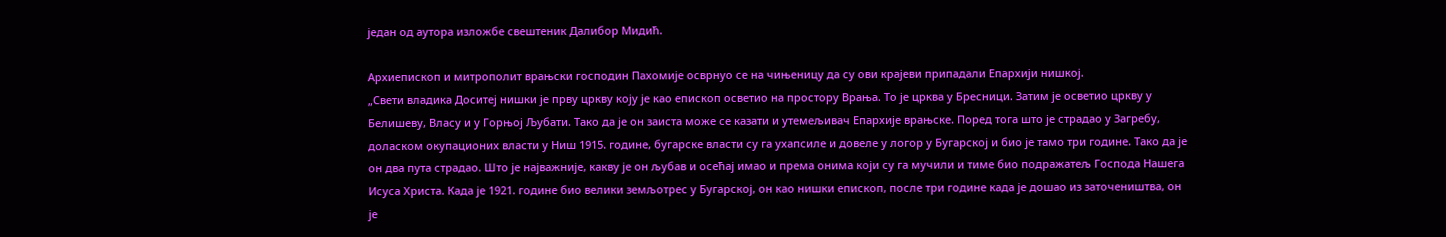један од аутора изложбе свештеник Далибор Мидић.

Архиепископ и митрополит врањски господин Пахомије осврнуо се на чињеницу да су ови крајеви припадали Епархији нишкој.
„Свети владика Доситеј нишки је прву цркву коју је као епископ осветио на простору Врања. То је црква у Бресници. Затим је осветио цркву у Белишеву, Власу и у Горњој Љубати. Тако да је он заиста може се казати и утемељивач Епархије врањске. Поред тога што је страдао у Загребу, доласком окупационих власти у Ниш 1915. године, бугарске власти су га ухапсиле и довеле у логор у Бугарској и био је тамо три године. Тако да је он два пута страдао. Што је најважније, какву је он љубав и осећај имао и према онима који су га мучили и тиме био подражатељ Господа Нашега Исуса Христа. Када је 1921. године био велики земљотрес у Бугарској, он као нишки епископ, после три године када је дошао из заточеништва, он је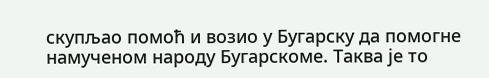скупљао помоћ и возио у Бугарску да помогне намученом народу Бугарскоме. Таква је то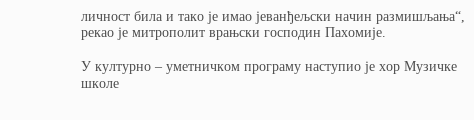личност била и тако је имао јеванђељски начин размишљања“, рекао је митрополит врањски господин Пахомије.

У културно – уметничком програму наступио је хор Музичке школе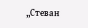,,Стеван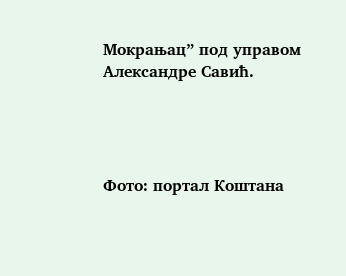Мокрањац” под управом Александре Савић.




Фото: портал Коштана